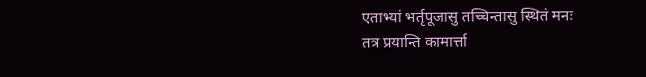एताभ्यां भर्तृपूजासु तच्चिन्तासु स्थितं मनः
तत्र प्रयान्ति कामार्त्ता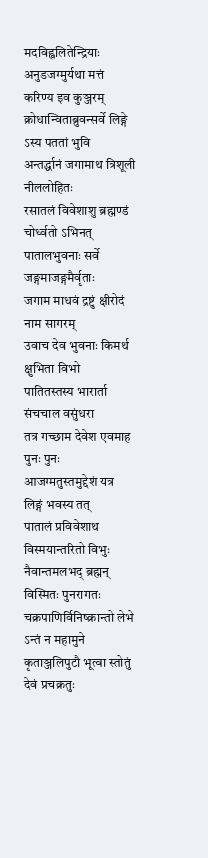मदविह्वलितेन्द्रियाः
अनुडजग्मुर्यथा मत्तं करिण्य इव कुञ्जरम्
क्रोधान्विताब्रुवन्सर्वे लिङ्गे ऽस्य पततां भुवि
अन्तर्द्धानं जगामाथ त्रिशूली नीललोहितः
रसातलं विवेशाशु ब्रह्मण्डं चोर्ध्वतो ऽभिनत्
पातालभुवनाः सर्वे जङ्गमाजङ्गमैर्वृताः
जगाम माधवं द्रष्टुं क्षीरोदं नाम सागरम्
उवाच देव भुवनाः किमर्थ क्षुभिता विभो
पातितस्तस्य भारार्ता संचचाल वसुंधरा
तत्र गच्छाम देवेश एवमाह पुनः पुनः
आजग्मतुस्तमुद्देशं यत्र लिङ्गं भवस्य तत्
पातालं प्रविवेशाथ विस्मयान्तरितो विभुः
नैवान्तमलभद् ब्रह्मन् विस्मितः पुनरागतः
चक्रपाणिर्विनिष्क्रान्तो लेभे ऽन्तं न महामुने
कृताञ्जलिपुटौ भूत्वा स्तोतुं देवं प्रचक्रतुः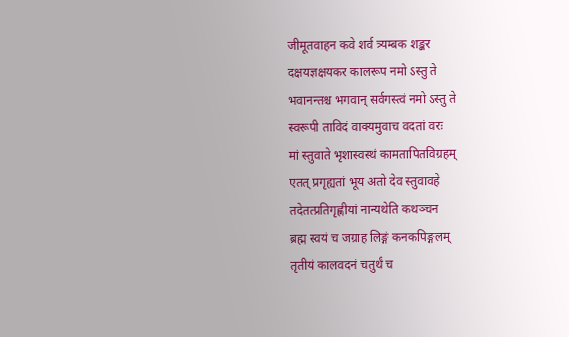जीमूतवाहन कवे शर्व त्र्यम्बक शङ्कर
दक्षयज्ञक्षयकर कालरूप नमो ऽस्तु ते
भवानन्तश्च भगवान् सर्वगस्त्वं नमो ऽस्तु ते
स्वरूपी ताविदं वाक्यमुवाच वदतां वरः
मां स्तुवाते भृशास्वस्थं कामतापितविग्रहम्
एतत् प्रगृह्यतां भूय अतो देव स्तुवावहे
तदेतत्प्रतिगृह्णीयां नान्यथेति कथञ्चन
ब्रह्म स्वयं च जग्राह लिङ्गं कनकपिङ्गलम्
तृतीयं कालवदनं चतुर्थं च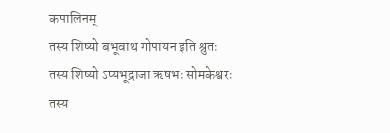कपालिनम्
तस्य शिष्यो बभूवाथ गोपायन इति श्रुतः
तस्य शिष्यो ऽप्यभूद्राजा ऋषभः सोमकेश्वरः
तस्य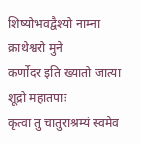शिष्योभवद्वैश्यो नाम्ना क्राथेश्वरो मुने
कर्णोदर इति ख्यातो जात्या शूद्रो महातपाः
कृत्वा तु चातुराश्रम्यं स्वमेव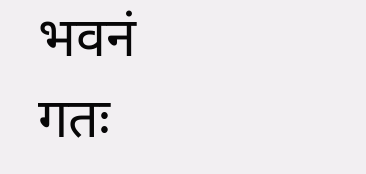भवनं गतः